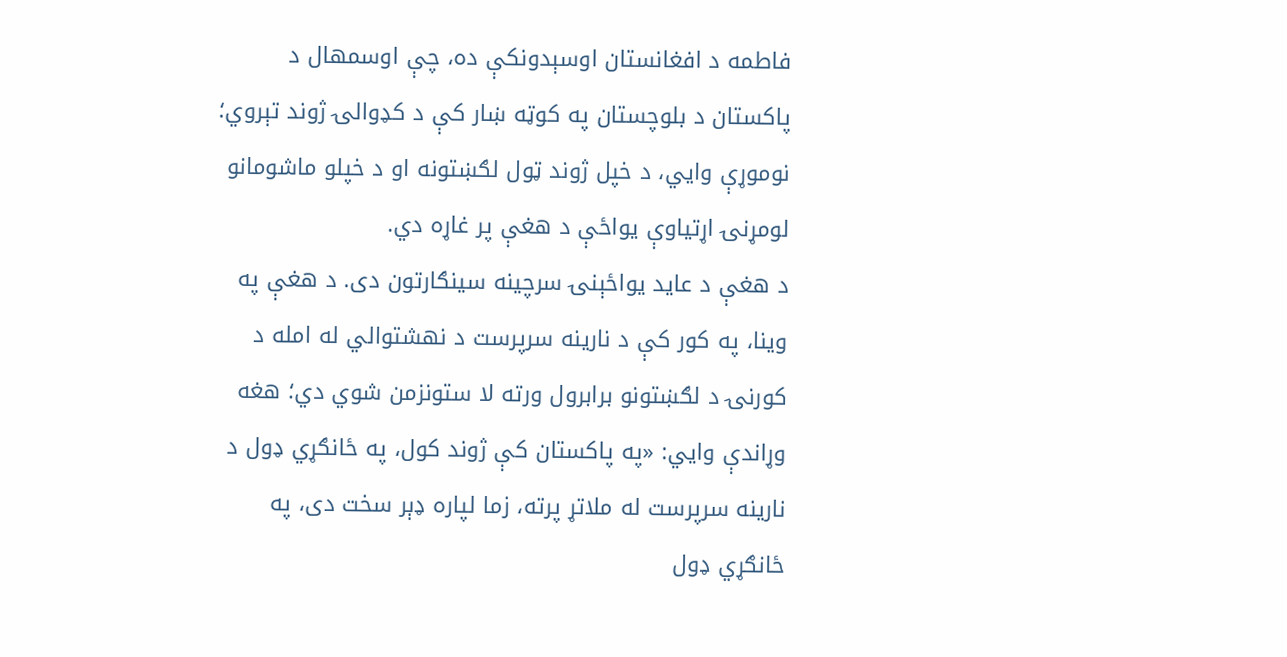فاطمه د افغانستان اوسېدونکې ده، چې اوسمهال د پاکستان د بلوچستان په کوټه ښار کې د کډوالۍ ژوند تېروي؛ نوموړې وايي، د خپل ژوند ټول لګښتونه او د خپلو ماشومانو لومړنۍ اړتیاوې یواځې د هغې پر غاړه دي.
د هغې د عاید یواځېنۍ سرچینه سینګارتون دی. د هغې په وینا، په کور کې د نارینه سرپرست د نهشتوالي له امله د کورنۍ د لګښتونو برابرول ورته لا ستونزمن شوي دي؛ هغه وړاندې وایي: «په پاکستان کې ژوند کول، په ځانګړي ډول د نارینه سرپرست له ملاتړ پرته، زما لپاره ډېر سخت دی، په ځانګړي ډول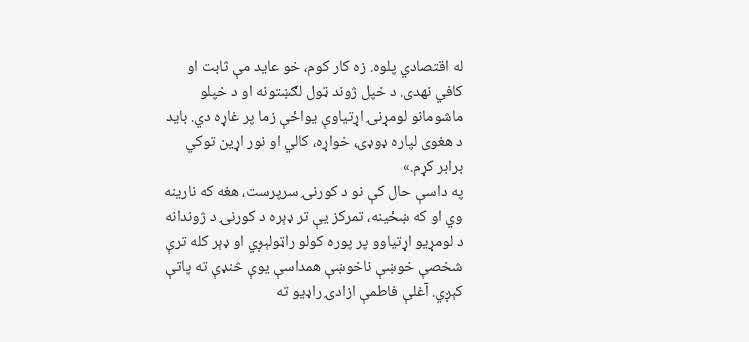له اقتصادي پلوه. زه کار کوم، خو عاید مې ثابت او کافي نهدی. د خپل ژوند ټول لګښتونه او د خپلو ماشومانو لومړنۍ اړتیاوې یواځې زما پر غاړه دي. باید د هغوی لپاره ډوډۍ، خواړه، کالي او نور اړین توکي برابر کړم.»
په داسې حال کې نو د کورنۍ سرپرست، هغه که نارینه وي او که ښځينه، تمرکز یې تر ډېره د کورنۍ د ژوندانه د لومړیو اړتیاوو پر پوره کولو راټولېږي او ډېر کله ترې شخصې خوښې ناخوښې همداسې یوې څنډې ته پاتې کېږي. آغلې فاطمې ازادۍ راډیو ته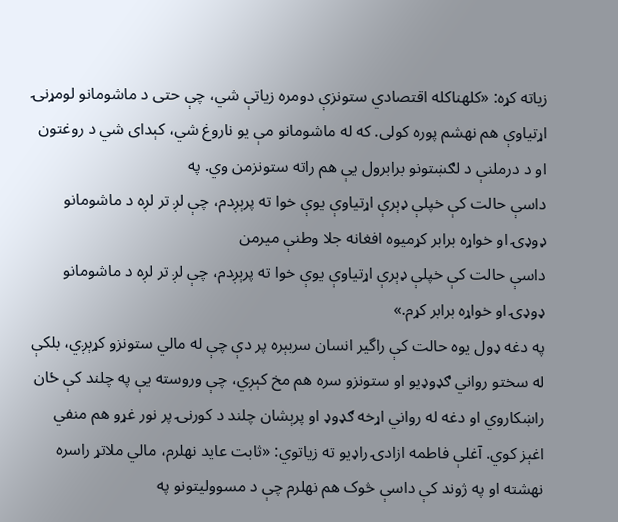زیاته کړه: «کلهناکله اقتصادي ستونزې دومره زیاتې شي، چې حتی د ماشومانو لومړنۍ اړتیاوې هم نهشم پوره کولی. که له ماشومانو مې یو ناروغ شي، کېدای شي د روغتون او د درملنې د لګښتونو برابرول یې هم راته ستونزمن وي. په
داسې حالت کې خپلې ډېرې اړتیاوې یوې خوا ته پرېږدم، چې لږ تر لږه د ماشومانو ډوډۍ او خواړه برابر کړمیوه افغانه جلا وطنې میرمن
داسې حالت کې خپلې ډېرې اړتیاوې یوې خوا ته پرېږدم، چې لږ تر لږه د ماشومانو ډوډۍ او خواړه برابر کړم.»
په دغه ډول یوه حالت کې راگیر انسان سربېره پر دې چې له مالي ستونزو کړېږي، بلکې له سختو رواني ګډوډیو او ستونزو سره هم مخ کېږي، چې وروسته یې په چلند کې ځان راښکاروي او دغه له رواني اړخه ګډوډ او پرېشان چلند د کورنۍ پر نور غړو هم منفي اغېز کوي. آغلې فاطمه ازادۍ راډیو ته زیاتوي: «ثابت عاید نهلرم، مالي ملاتړ راسره نهشته او په ژوند کې داسې څوک هم نهلرم چې د مسوولیتونو په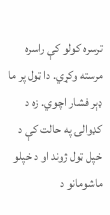ترسره کولو کې راسره مرسته وکړي. دا ټول پر ما ډېر فشار اچوي. زه د کډوالۍ په حالت کې د خپل ټول ژوند او د خپلو ماشومانو د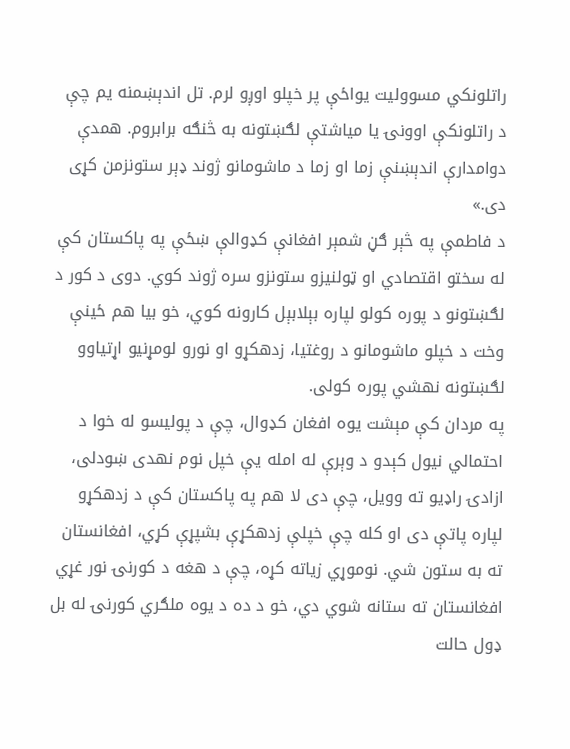راتلونکي مسوولیت یواځې پر خپلو اوږو لرم. تل اندېښمنه یم چې د راتلونکې اوونۍ یا میاشتې لګښتونه به څنګه برابروم. همدې دوامدارې اندېښنې زما او زما د ماشومانو ژوند ډېر ستونزمن کړی دی.»
د فاطمې په څېر ګڼ شمېر افغانې کډوالې ښځې په پاکستان کې له سختو اقتصادي او ټولنیزو ستونزو سره ژوند کوي. دوی د کور د لګښتونو د پوره کولو لپاره بېلابېل کارونه کوي، خو بیا هم ځینې وخت د خپلو ماشومانو د روغتیا، زدهکړو او نورو لومړنیو اړتیاوو لګښتونه نهشي پوره کولی.
په مردان کې مېشت یوه افغان کډوال، چې د پولیسو له خوا د احتمالي نیول کېدو د وېرې له امله یې خپل نوم نهدی ښودلی، ازادۍ راډیو ته وویل، چې دی لا هم په پاکستان کې د زدهکړو لپاره پاتې دی او کله چې خپلې زدهکړې بشپړې کړي، افغانستان ته به ستون شي. نوموړي زیاته کړه، چې د هغه د کورنۍ نور غړي افغانستان ته ستانه شوي دي، خو د ده د یوه ملګري کورنۍ له بل ډول حالت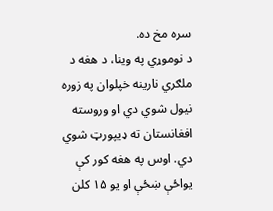سره مخ ده.
د نوموړي په وینا، د هغه د ملګري نارینه خپلوان په زوره نیول شوي دي او وروسته افغانستان ته ډیپورټ شوي دي. اوس په هغه کور کې یواځې ښځې او یو ۱۵ کلن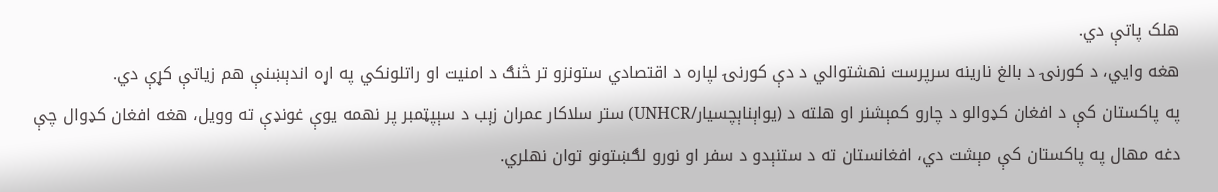هلک پاتې دي.
هغه وايي، د کورنۍ د بالغ نارینه سرپرست نهشتوالي د دې کورنۍ لپاره د اقتصادي ستونزو تر څنګ د امنیت او راتلونکي په اړه اندېښنې هم زیاتې کړې دي.
په پاکستان کې د افغان کډوالو د چارو کمېشنر او هلته د (یواېناېچسيار/UNHCR) ستر سلاکار عمران زېب د سېپټمبر پر نهمه یوې غونډې ته وویل، هغه افغان کډوال چې دغه مهال په پاکستان کې مېشت دي، افغانستان ته د ستنېدو د سفر او نورو لګښتونو توان نهلري.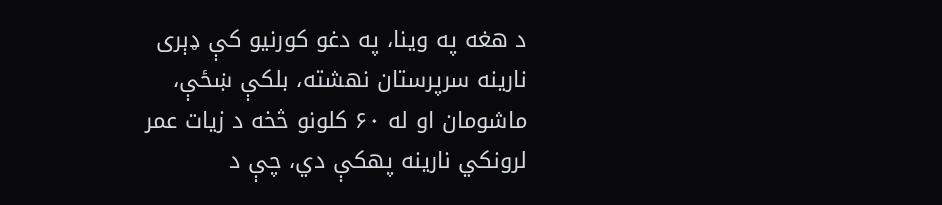د هغه په وینا، په دغو کورنیو کې ډېری نارینه سرپرستان نهشته، بلکې ښځې، ماشومان او له ۶۰ کلونو څخه د زیات عمر لرونکي نارینه پهکې دي، چې د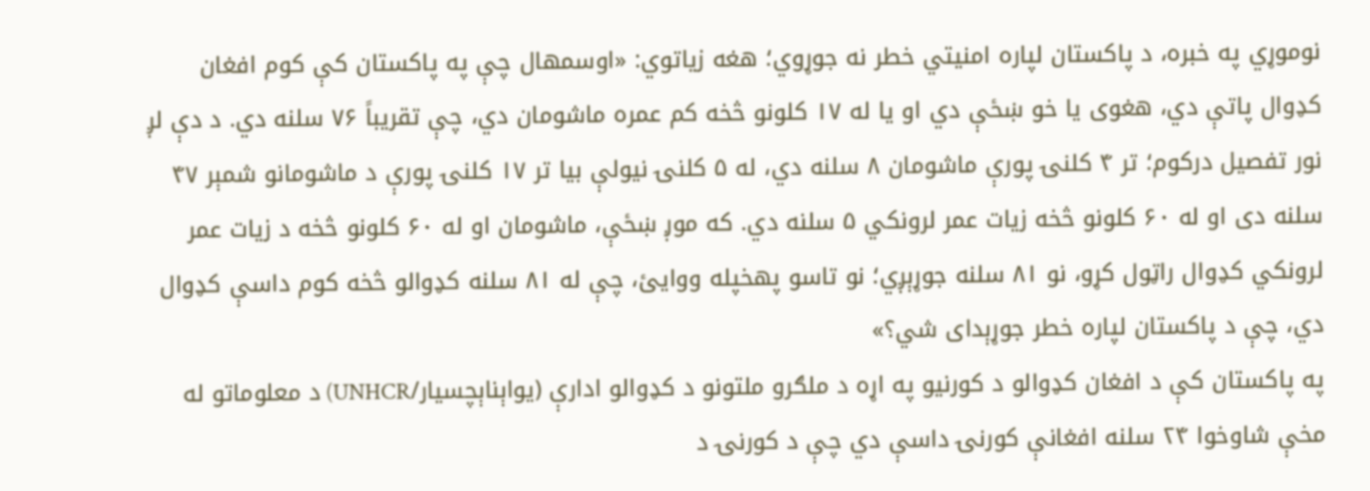نوموړي په خبره، د پاکستان لپاره امنیتي خطر نه جوړوي؛ هغه زیاتوي: «اوسمهال چې په پاکستان کې کوم افغان کډوال پاتې دي، هغوی یا خو ښځې دي او یا له ۱۷ کلونو څخه کم عمره ماشومان دي، چې تقریباً ۷۶ سلنه دي. د دې لږ نور تفصیل درکوم؛ تر ۴ کلنۍ پورې ماشومان ۸ سلنه دي، له ۵ کلنۍ نیولې بیا تر ۱۷ کلنۍ پورې د ماشومانو شمېر ۴۷ سلنه دی او له ۶۰ کلونو څخه زیات عمر لرونکي ۵ سلنه دي. که موږ ښځې، ماشومان او له ۶۰ کلونو څخه د زیات عمر لرونکي کډوال راټول کړو، نو ۸۱ سلنه جوړېږي؛ نو تاسو پهخپله ووایئ، چې له ۸۱ سلنه کډوالو څخه کوم داسې کډوال دي، چې د پاکستان لپاره خطر جوړېدای شي؟»
په پاکستان کې د افغان کډوالو د کورنیو په اړه د ملګرو ملتونو د کډوالو ادارې (یواېناېچسيار/UNHCR) د معلوماتو له مخې شاوخوا ۲۴ سلنه افغانې کورنۍ داسې دي چې د کورنۍ د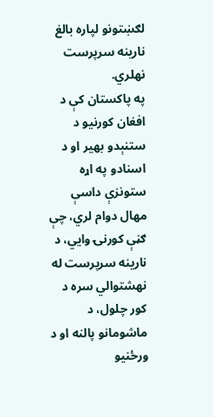لګښتونو لپاره بالغ نارینه سرپرست نهلري.
په پاکستان کې د افغان کورنیو د ستنېدو بهیر او د اسنادو په اړه ستونزې داسې مهال دوام لري، چې ګڼې کورنۍ وايي، د نارینه سرپرست له نهشتوالي سره د کور چلول، د ماشومانو پالنه او د ورځنیو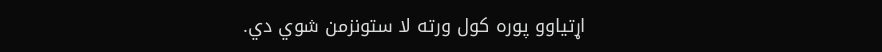اړتیاوو پوره کول ورته لا ستونزمن شوي دي.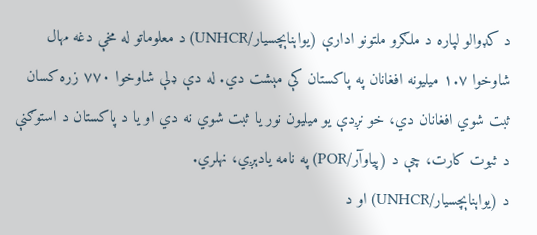د کډوالو لپاره د ملګرو ملتونو ادارې (یواېناېچسيار/UNHCR) د معلوماتو له مخې دغه مهال شاوخوا ۱.۷ میلیونه افغانان په پاکستان کې مېشت دي. له دې ډلې شاوخوا ۷۷۰ زره کسان ثبت شوي افغانان دي، خو نږدې یو میلیون نور یا ثبت شوي نه دي او یا د پاکستان د استوګنې د ثبوت کارت، چې د (پياوآر/POR) په نامه یادېږي، نهلري.
د (یواېناېچسيار/UNHCR) او د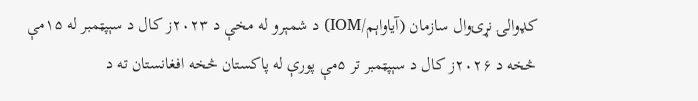کډوالۍ نړۍوال سازمان (آیاواېم/IOM) د شمېرو له مخې د ۲۰۲۳ز کال د سېپټمبر له ۱۵مې څخه د ۲۰۲۶ز کال د سېپټمبر تر ۵مې پورې له پاکستان څخه افغانستان ته د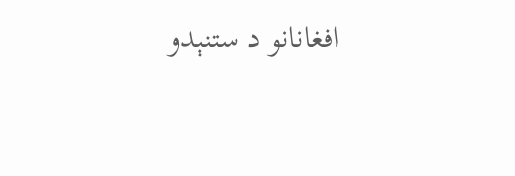افغانانو د ستنېدو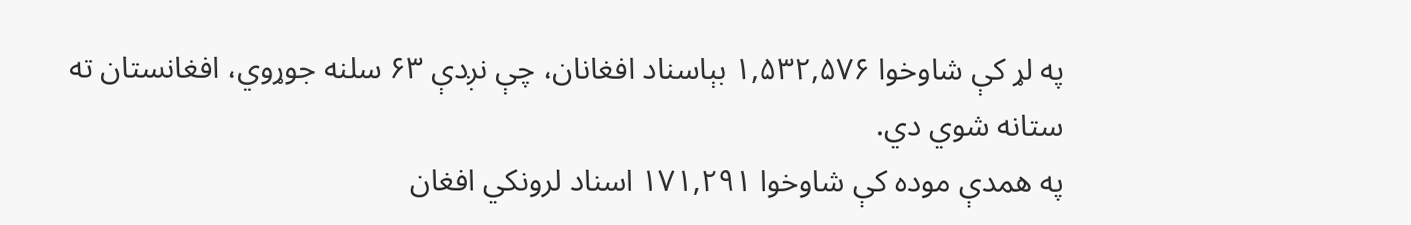په لړ کې شاوخوا ۱,۵۳۲,۵۷۶ بېاسناد افغانان، چې نږدې ۶۳ سلنه جوړوي، افغانستان ته ستانه شوي دي.
په همدې موده کې شاوخوا ۱۷۱,۲۹۱ اسناد لرونکي افغان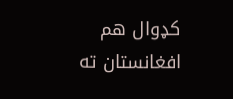کډوال هم افغانستان ته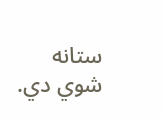ستانه شوي دي.